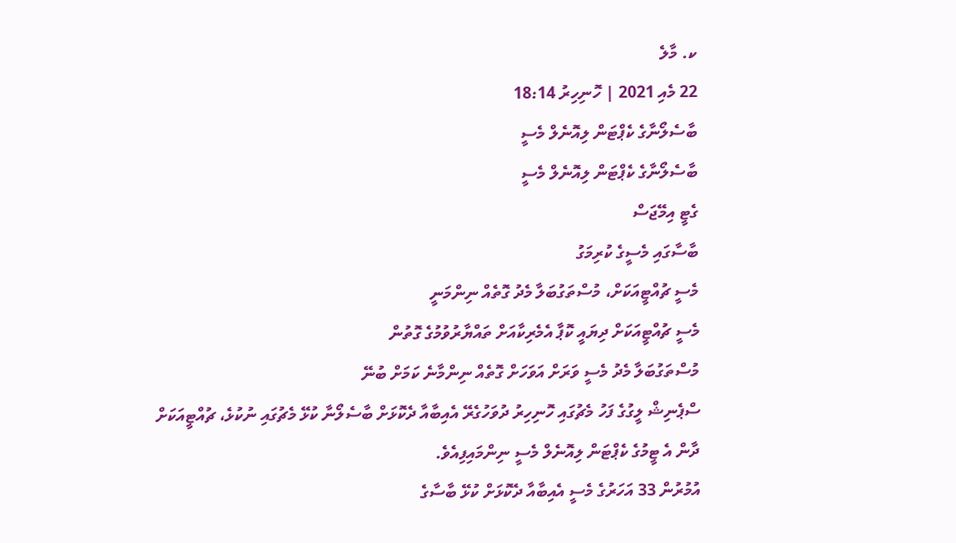ކ. މާލެ
22 މެއި 2021 | ހޮނިހިރު 18:14
ބާސެލޯނާގެ ކެޕްޓަން ލިއޮނެލް މެސީ
ބާސެލޯނާގެ ކެޕްޓަން ލިއޮނެލް މެސީ
ގެޓީ އިމޭޖަސް
ބާސާގައި މެސީގެ ކުރިމަގު
މެސީ ޗުއްޓީއަކަށް، މުސްތަގުބަލާ މެދު ގޮތެއް ނިންމަނީ
މެސީ ޗުއްޓީއަކަށް ދިޔައީ ކޮޕާ އެމެރިކާއަށް ތައްޔާރުވުމުގެ ގޮތުން
މުސްތަގުބަލާ މެދު މެސީ ވަރަށް އަވަހަށް ގޮތެއް ނިންމާނެ ކަމަށް ބުނޭ
ސްޕެނިޝް ލީގުގެ ފަހު މެޗުގައި ހޮނިހިރު ދުވަހުގެރޭ އެއިބާއާ ދެކޮޅަށް ބާސެލޯނާ ކުޅޭ މެޗުގައި ނުކުޅެ، ޗުއްޓީއަކަށް ދާން އެ ޓީމުގެ ކެޕްޓަން ލިއޮނެލް މެސީ ނިންމައިފިއެވެ.
އުމުރުން 33 އަހަރުގެ މެސީ އެއިބާއާ ދެކޮޅަށް ކުޅޭ ބާސާގެ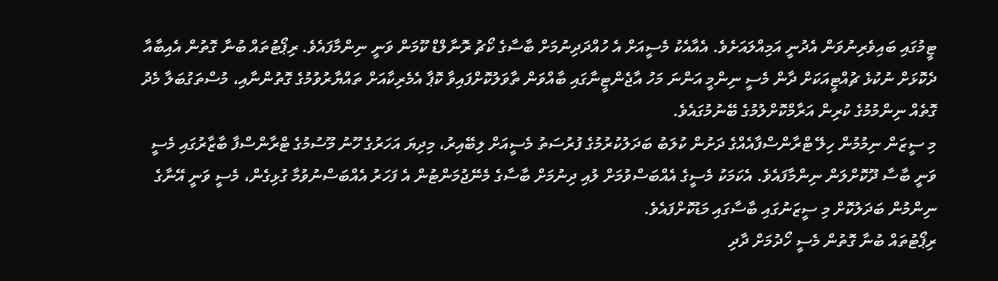ޓީމުގައި ބައިވެރިނުވަން އެދުނީ އަމިއްލައަށެވެ. އެއާއެކު މެސީއަށް އެ ހުއްދަދިނުމަށް ބާސާގެ ކޯޗު ރޮނާލްޑް ކޫމަން ވަނީ ނިންމާފައެވެ. ރިޕޯޓުތައް ބުނާ ގޮތުން އެއިބާއާ ދެކޮޅަށް ނުކުޅެ ޗުއްޓީއަކަށް ދާން މެސީ ނިންމީ އަންނަ މަހު އާޖެންޓީނާގައި ބާއްވަން ތާވަލުކޮށްފައިވާ ކޮޕާ އެމެރިކާއަށް ތައްޔާރުވުމުގެ ގޮތުންނާއި، މުސްތަގުބަލާ މެދު ގޮތެއް ނިންމުމުގެ ކުރިން އަރާމްކޮށްލުމުގެ ބޭނުމުގައެވެ.
މި ސީޒަން ނިމުމުން ހިލޭ ޓްރާންސްފާއެއްގެ ދަށުން ކުލަބު ބަދަލުކުރުމުގެ ފުރުސަތު މެސީއަށް ލިބޭއިރު، މިދިޔަ އަހަރުގެ ހޫނު މޫސުމުގެ ޓްރާންސްފާ ބާޒާރުގައި މެސީ ވަނީ ބާސާ ދޫކޮށްލަން ނިންމާފައެވެ. އެކަމަކު މެސީގެ އެއްބަސްވުމަށް ލުއި ދިނުމަށް ބާސާގެ މެނޭޖުމަންޓުން އެ ފަހަރު އެއްބަސްނުވުމާ ގުޅިގެން، މެސީ ވަނީ އޭނާގެ ނިންމުން ބަދަލުކޮށް މި ސީޒަނުގައި ބާސާގައި މަޑުކޮށްފައެވެ.
ރިޕޯޓުތައް ބުނާ ގޮތުން މެސީ ހޯދުމަށް ދާދި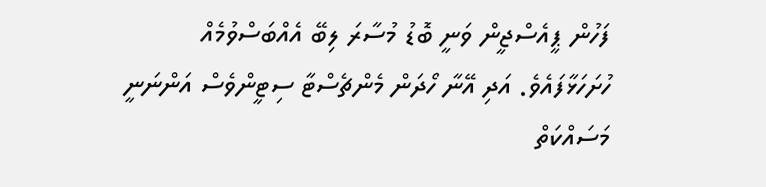ފަހުން ޕީއެސްޖީން ވަނީ ބޮޑު މުސާރަ ލިބޭ އެއްބަސްވުމެއް ހުށަހަޅާފައެވެ. އަދި އޭނާ ހޯދަން މެންޗެސްޓާ ސިޓީންވެސް އަންނަނީ މަސައްކަތް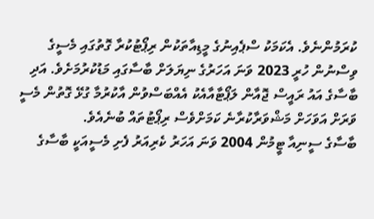ކުރަމުންނެވެ. އެކަމަކު ސްޕެއިނުގެ މީޑިއާތަކުން ރިޕޯޓުކުރާ ގޮތުގައި މެސީގެ ވިސްނުން ހުރީ 2023 ވަނަ އަހަރުގެ ނިޔަލަށް ބާސާގައި މަޑުކުރުމަށެވެ. އަދި ބާސާގެ އައު ރައީސް ޖޮއާން ލަޕޯޓާއާއެކު އެއްބަސްވުން އާކުރުމާ ގުޅޭ ގޮތުން މެސީ ވަރަށް އަވަހަށް މަޝްވަރާކުރާނެ ކަމަށްވެސް ރިޕޯޓުތައް ބުނެއެވެ.
ބާސާގެ ސީނިއާ ޓީމުން 2004 ވަނަ އަހަރު ކެރިއަރު ފެށި މެސީއަކީ ބާސާގެ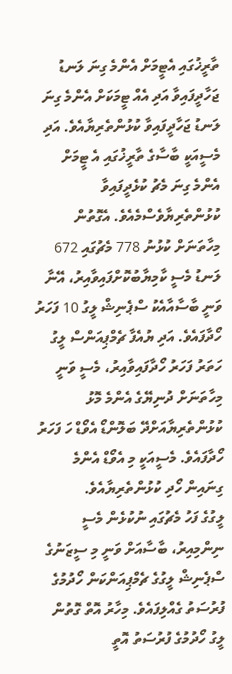ތާރީޚުގައި އެޓީމަށް އެންމެ ގިނަ ލަނޑު ޖަހާދީފައިވާ އަދި އެއް ޓީމަކަށް އެންމެ ގިނަ ލަނޑު ޖަހާދީފައިވާ ކުޅުންތެރިޔާއެވެ. އަދި މެސީއަކީ ބާސާގެ ތާރީޚުގައި އެ ޓީމަށް އެންމެ ގިނަ މެޗު ކުޅެދީފައިވާ ކުޅުންތެރިޔާވެސްމެއެވެ. އެގޮތުން މިހާތަނަށް ކުޅުނު 778 މެޗުގައި 672 ލަނޑު މެސީ ކާމިޔާބުކޮށްފައިވާއިރު، އޭނާ ވަނީ ބާސާއާއެކު ސްޕެނިޝް ލީގު 10 ފަހަރު ހޯދާފައެވެ. އަދި ޔުއެފާ ޗެމްޕިއަންސް ލީގު ހަތަރު ފަހަރު ހޯދާފައިވާއިރު، މެސީ ވަނީ މިހާތަނަށް ދުނިޔޭގެ އެންމެ މޮޅު ކުޅުންތެރިޔާއަށްދޭ ބަލޮންޑޯ އެވޯޑް ހަ ފަހަރު ހޯދާފައެވެ. މެސީއަކީ މި އެވޯޑް އެންމެ ގިނައިން ހޯދި ކުޅުންތެރިޔާއެވެ.
ލީގުގެ ފަހު މެޗުގައި ނުކުޅެން މެސީ ނިންމިއިރު، ބާސާއަށް ވަނީ މި ސީޒަނުގެ ސްޕެނިޝް ލީގުގެ ޗެމްޕިއަންކަން ހޯދުމުގެ ފުރުސަތު ގެއްލިފައެވެ. މިހާރު އޮތް ގޮތުން ލީގު ހޯދުމުގެ ފުރުސަތު އޮތީ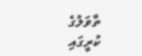ތާވަލުގެ ކުރީގައި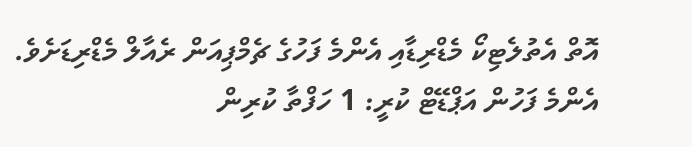އޮތް އެތުލެޓިކޯ މެޑްރިޑާއި އެންމެ ފަހުގެ ޗެމްޕިއަން ރެއާލް މެޑްރިޑަށެވެ.
އެންމެ ފަހުން އަޕްޑޭޓް ކުރީ: 1 ހަފްތާ ކުރިން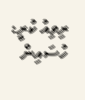ރިވިއު ކުރީ: ހުސައިން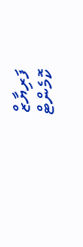ފަރިޔާޒް
ކޮމެންޓް